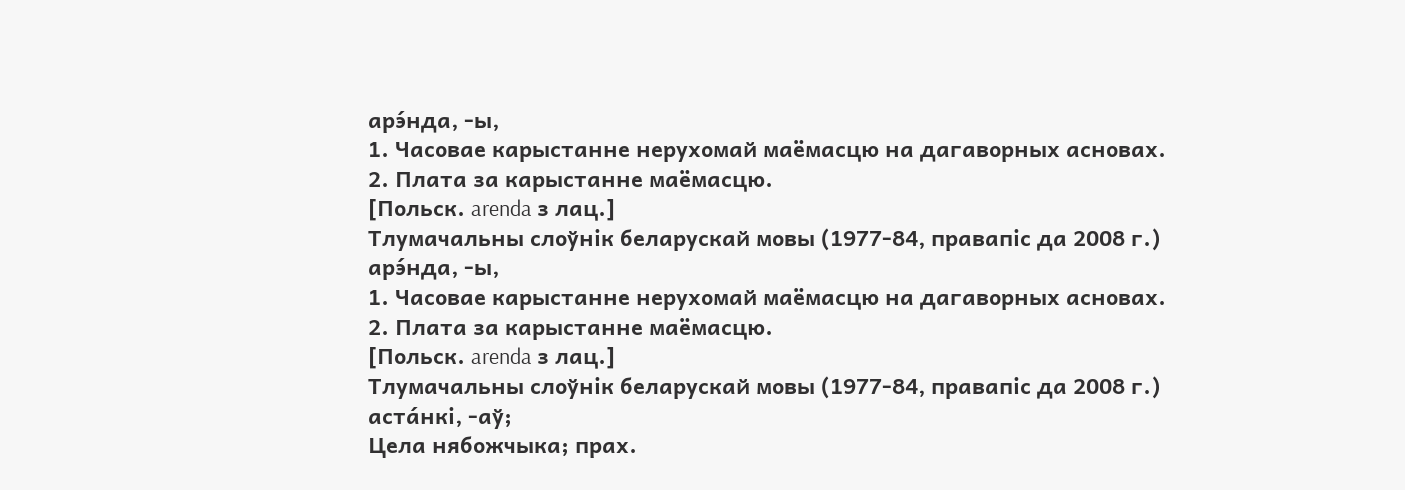арэ́нда, ‑ы,
1. Часовае карыстанне нерухомай маёмасцю на дагаворных асновах.
2. Плата за карыстанне маёмасцю.
[Польск. arenda з лац.]
Тлумачальны слоўнік беларускай мовы (1977-84, правапіс да 2008 г.)
арэ́нда, ‑ы,
1. Часовае карыстанне нерухомай маёмасцю на дагаворных асновах.
2. Плата за карыстанне маёмасцю.
[Польск. arenda з лац.]
Тлумачальны слоўнік беларускай мовы (1977-84, правапіс да 2008 г.)
аста́нкі, ‑аў;
Цела нябожчыка; прах.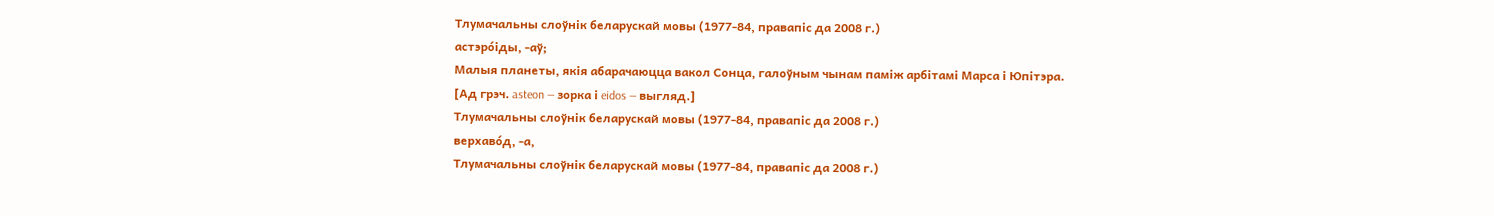Тлумачальны слоўнік беларускай мовы (1977-84, правапіс да 2008 г.)
астэро́іды, ‑аў;
Малыя планеты, якія абарачаюцца вакол Сонца, галоўным чынам паміж арбітамі Марса і Юпітэра.
[Ад грэч. asteon — зорка і eidos — выгляд.]
Тлумачальны слоўнік беларускай мовы (1977-84, правапіс да 2008 г.)
верхаво́д, ‑а,
Тлумачальны слоўнік беларускай мовы (1977-84, правапіс да 2008 г.)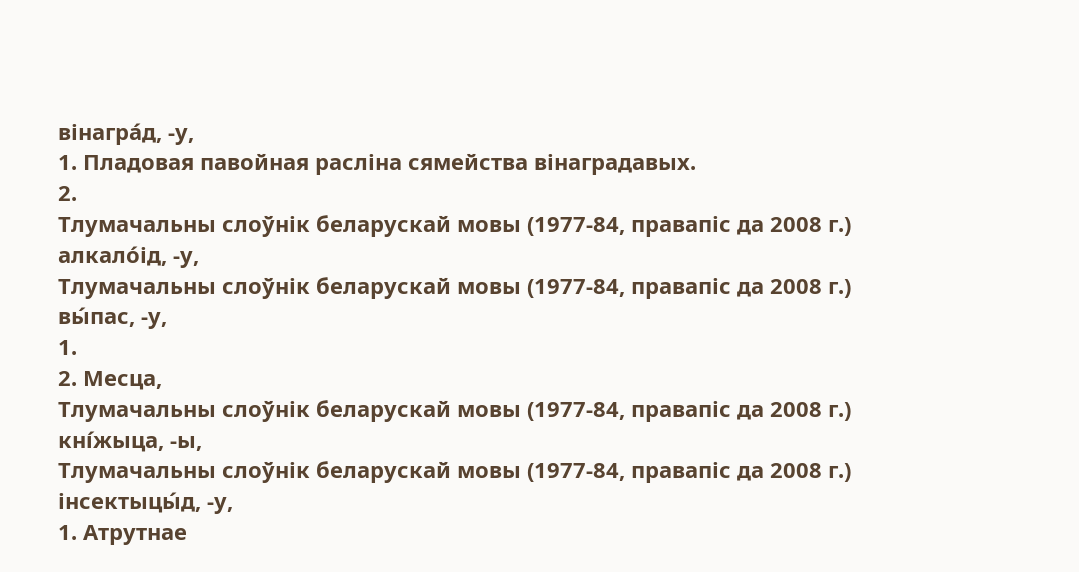вінагра́д, ‑у,
1. Пладовая павойная расліна сямейства вінаградавых.
2.
Тлумачальны слоўнік беларускай мовы (1977-84, правапіс да 2008 г.)
алкало́ід, ‑у,
Тлумачальны слоўнік беларускай мовы (1977-84, правапіс да 2008 г.)
вы́пас, ‑у,
1.
2. Месца,
Тлумачальны слоўнік беларускай мовы (1977-84, правапіс да 2008 г.)
кні́жыца, ‑ы,
Тлумачальны слоўнік беларускай мовы (1977-84, правапіс да 2008 г.)
інсектыцы́д, ‑у,
1. Атрутнае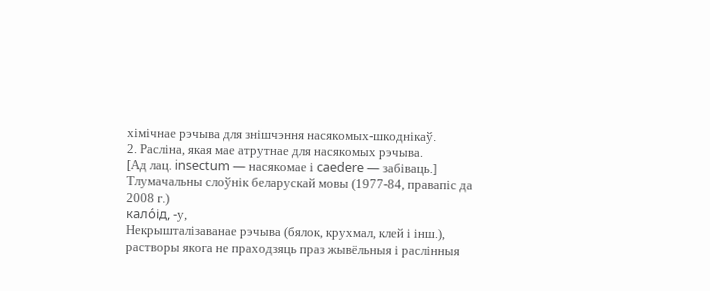хімічнае рэчыва для знішчэння насякомых-шкоднікаў.
2. Расліна, якая мае атрутнае для насякомых рэчыва.
[Ад лац. insectum — насякомае і caedere — забіваць.]
Тлумачальны слоўнік беларускай мовы (1977-84, правапіс да 2008 г.)
кало́ід, ‑у,
Некрышталізаванае рэчыва (бялок, крухмал, клей і інш.), растворы якога не праходзяць праз жывёльныя і раслінныя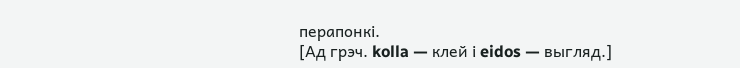перапонкі.
[Ад грэч. kolla — клей і eidos — выгляд.]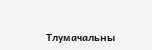Тлумачальны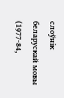слоўнік беларускай мовы (1977-84,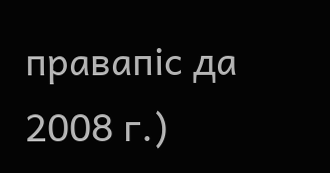правапіс да 2008 г.)